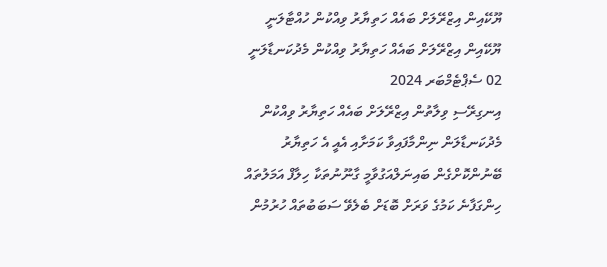ޔޫކޭއިން އިޒްރޭލަށް ބައެއް ހަތިޔާރު ވިއްކުން ހުއްޓާލަނީ
ޔޫކޭއިން އިޒްރޭލަށް ބައެއް ހަތިޔާރު ވިއްކުން މެދުކަނޑާލަނީ
02 ސެޕްޓެމްބަރ 2024
އިނގިރޭސި ވިލާތުން އިޒްރޭލަށް ބައެއް ހަތިޔާރު ވިއްކުން މެދުކަނޑާލަން ނިންމާފައިވާ ކަމަށާއި އެއީ އެ ހަތިޔާރު ބޭނުންކޮށްގެން ބައިނަލްއަގުވާމީ ގާނޫނުތަކާ ހިލާފް އަމަލުތައް ހިންގަފާނެ ކަމުގެ ވަރަށް ބޮޑަށް ބެލެވޭ ސަބަބުތައް ހުރުމުން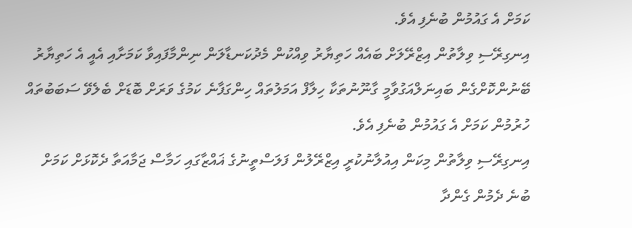ކަމަށް އެ ގައުމުން ބުނެފި އެވެ.
އިނގިރޭސި ވިލާތުން އިޒްރޭލަށް ބައެއް ހަތިޔާރު ވިއްކުން މެދުކަނޑާލަން ނިންމާފައިވާ ކަމަށާއި އެއީ އެ ހަތިޔާރު ބޭނުންކޮށްގެން ބައިނަލްއަގުވާމީ ގާނޫނުތަކާ ހިލާފް އަމަލުތައް ހިންގަފާނެ ކަމުގެ ވަރަށް ބޮޑަށް ބެލެވޭ ސަބަބުތައް ހުރުމުން ކަމަށް އެ ގައުމުން ބުނެފި އެވެ.
އިނގިރޭސި ވިލާތުން މިކަން އިއުލާނުކުރީ އިޒްރޭލުން ފަލަސްތީނުގެ ޣައްޒާގައި ހަމާސް ޖަމާއަތާ ދެކޮޅަށް ކަމަށް ބުނެ ދެމުން ގެންދާ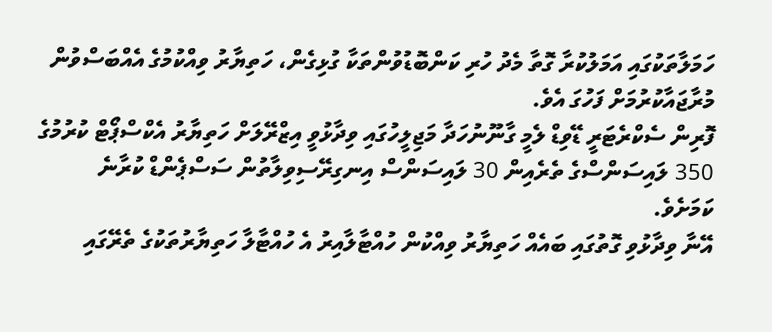ހަމަލާތަކުގައި އަމަލުކުރާ ގޮތާ މެދު ހުރި ކަންބޮޑުވުންތަކާ ގުޅިގެން، ހަތިޔާރު ވިއްކުމުގެ އެއްބަސްވުން މުރާޖައާކުރުމަށް ފަހުގަ އެވެ.
ފޮރިން ސެކްރެޓަރީ ޑޭވިޑް ލެމީ ގާނޫނުހަދާ މަޖިލީހުގައި ވިދާޅުވީ އިޒްރޭލަށް ހަތިޔާރު އެކްސްޕޯޓް ކުރުމުގެ 350 ލައިސަންސްގެ ތެރެއިން 30 ލައިސަންސް އިނގިރޭސިވިލާތުން ސަސްޕެންޑް ކުރާނެ ކަމަށެވެ.
އޭނާ ވިދާޅުވި ގޮތުގައި ބައެއް ހަތިޔާރު ވިއްކުން ހުއްޓާލާއިރު އެ ހުއްޓާލާ ހަތިޔާރުތަކުގެ ތެރޭގައި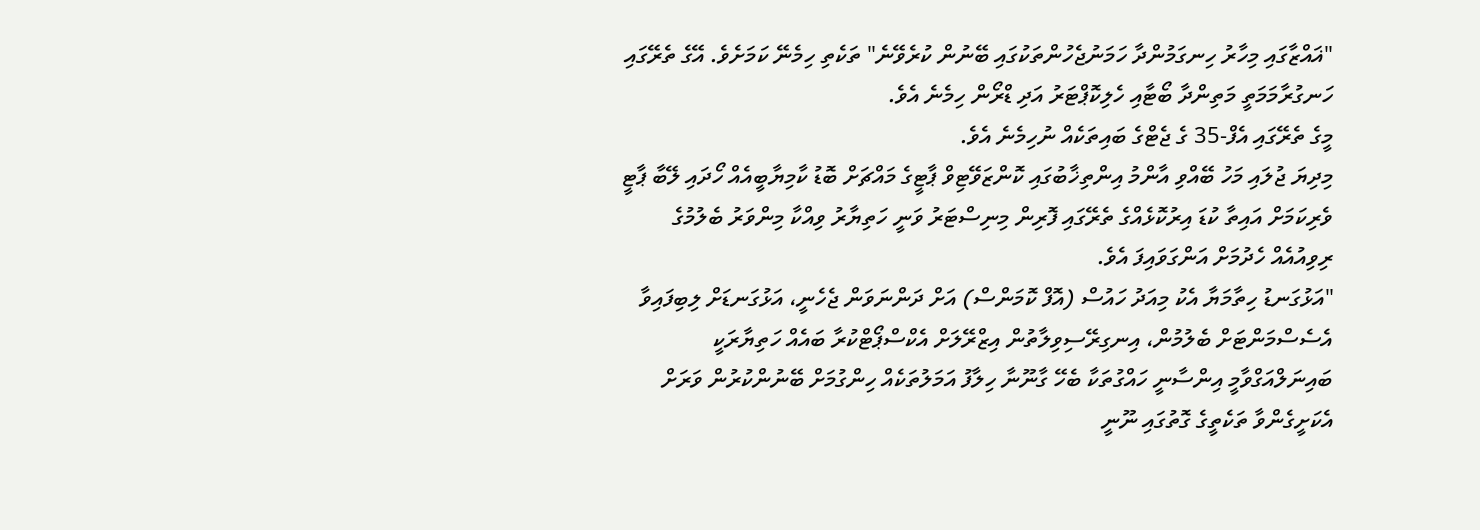"ޣައްޒާގައި މިހާރު ހިނގަމުންދާ ހަމަނުޖެހުންތަކުގައި ބޭނުން ކުރެވޭނެ" ތަކެތި ހިމެނޭ ކަމަށެވެ. އޭގެ ތެރޭގައި ހަނގުރާމަމަތީ މަތިންދާ ބޯޓާއި ހެލިކޮޕްޓަރު އަދި ޑްރޯން ހިމެނެ އެވެ.
މީގެ ތެރޭގައި އެފް-35 ގެ ޖެޓްގެ ބައިތަކެއް ނުހިމެނެ އެވެ.
މިދިޔަ ޖުލައި މަހު ބޭއްވި އާންމު އިންތިޚާބުގައި ކޮންޒަވޭޓިވް ޕާޓީގެ މައްޗަށް ބޮޑު ކާމިޔާބީއެއް ހޯދައި ލޭބާ ޕާޓީ ވެރިކަމަށް އައިތާ ކުޑަ އިރުކޮޅެއްގެ ތެރޭގައި ފޮރިން މިނިސްޓަރު ވަނީ ހަތިޔާރު ވިއްކާ މިންވަރު ބެލުމުގެ ރިވިއުއެއް ހެދުމަށް އަންގަވައިފަ އެވެ.
"އަޅުގަނޑު ހިތާމަޔާ އެކު މިއަދު ހައުސް (އޮފް ކޮމަންސް) އަށް ދަންނަވަން ޖެހެނީ، އަޅުގަނޑަށް ލިބިފައިވާ އެސެސްމަންޓަށް ބެލުމުން، އިނގިރޭސިވިލާތުން އިޒްރޭލަށް އެކްސްޕޯޓްކުރާ ބައެއް ހަތިޔާރަކީ ބައިނަލްއަގްވާމީ އިންސާނީ ހައްގުތަކާ ބެހޭ ގާނޫނާ ހިލާފު އަމަލުތަކެއް ހިންގުމަށް ބޭނުންކުރުން ވަރަށް އެކަށީގެންވާ ތަކެތީގެ ގޮތުގައި ނޫނީ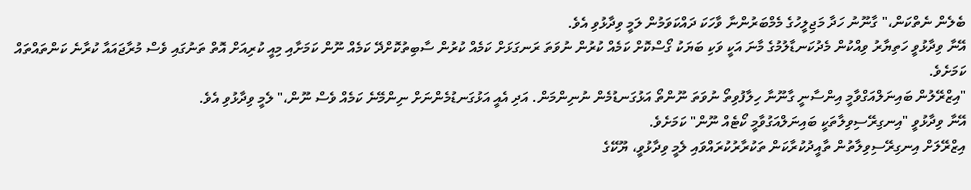ބެލެން ނެތްކަން،" ގާނޫނު ހަދާ މަޖިލީހުގެ މެމްބަރުންނާ ވާހަކަ ދައްކަވަމުން ލަމީ ވިދާޅުވި އެވެ.
އޭނާ ވިދާޅުވީ ހަތިޔާރު ވިއްކުން މެދުކަނޑާލުމުގެ މާނަ އަކީ ވަކި ބަޔަކު ގޯސްކޮށް ކަމެއް ކުރުން ނުވަތަ ރަނގަޅަށް ކަމެއް ކުރުން ސާބިތުކޮށްދޭ ކަމެއް ނޫން ކަމަށާއި މިއީ ކުރިއަށް އޮތް ތަނުގައި ވެސް މުރާޖައައާ ކުރާނެ ކަންތައްތައް ކަމަށެވެ.
"އިޒްރޭލުން ބައިނަލްއަގްވާމީ އިންސާނީ ގާނޫނާ ހިލާފުވިތޯ ނުވަތަ ނޫންތޯ އަޅުގަނޑުމެން ނުނިންމަން. އަދި އެއީ އަޅުގަނޑުމެންނަށް ނިންމޭނެ ކަމެއް ވެސް ނޫން،" ލެމީ ވިދާޅުވި އެވެ.
އޭނާ ވިދާޅުވީ "އިނގިރޭސިވިލާތަކީ ބައިނަލްއަގުވާމީ ކޯޓެއް ނޫން" ކަމަށެވެ.
އިޒްރޭލަށް އިނގިރޭސިވިލާތުން ތާއީދުކުރާކަން ތަކުރާރުކުރައްވައި ލެމީ ވިދާޅުވީ، ޔޫކޭގެ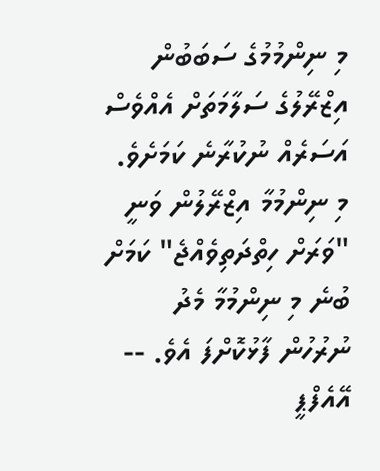މި ނިންމުމުގެ ސަބަބުން އިޒްރޭލުގެ ސަލާމަތަށް އެއްވެސް އަސަރެއް ނުކުރާނެ ކަމަށެވެ.
މި ނިންމުމާ އިޒްރޭލުން ވަނީ "ވަރަށް ހިތްދަތިވެއްޖެ" ކަމަށް ބުނެ މި ނިންމުމާ މެދު ނުރުހުން ފާޅުކޮށްފަ އެވެ. -- އޭއެފްޕީ